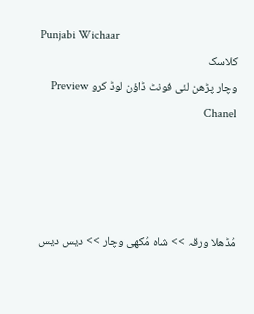Punjabi Wichaar
کلاسک
وچار پڑھن لئی فونٹ ڈاؤن لوڈ کرو Preview Chanel




مُڈھلا ورقہ >> شاہ مُکھی وچار >> دیس دیس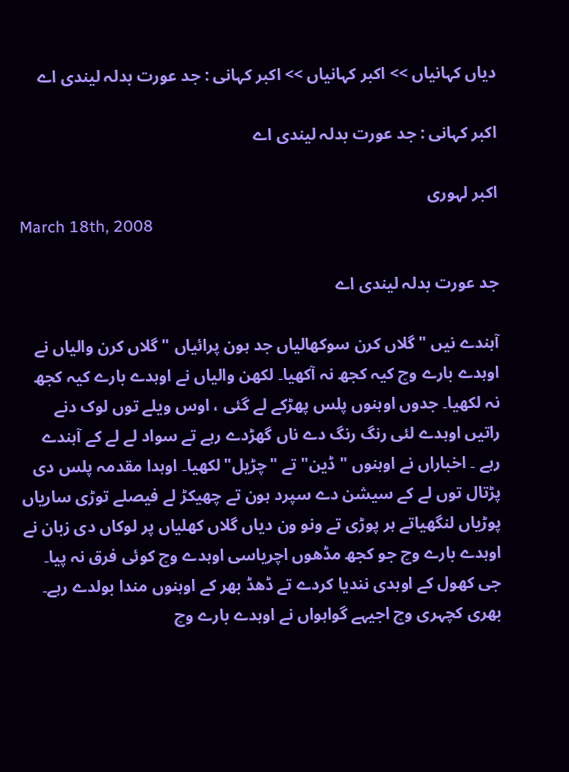دیاں کہانیاں >> اکبر کہانیاں >> اکبر کہانی : جد عورت بدلہ لیندی اے

اکبر کہانی : جد عورت بدلہ لیندی اے

اکبر لہوری
March 18th, 2008

جد عورت بدلہ لیندی اے

آہندے نیں "گلاں کرن سوکھالیاں جد ہون پرائیاں "گلاں کرن والیاں نے اوہدے بارے وچ کیہ کجھ نہ آکھیا۔ لکھن والیاں نے اوہدے بارے کیہ کجھ نہ لکھیا۔ جدوں اوہنوں پلس پھڑکے لے گئی ، اوس ویلے توں لوک دنے راتیں اوہدے لئی رنگ رنگ دے ناں گھڑدے رہے تے سواد لے لے کے آہندے رہے ۔ اخباراں نے اوہنوں "ڈین"تے "چڑیل"لکھیا۔ اوہدا مقدمہ پلس دی پڑتال توں لے کے سیشن دے سپرد ہون تے چھیکڑ لے فیصلے توڑی ساریاں پوڑیاں لنگھیاتے ہر پوڑی تے ونو ون دیاں گلاں کھلیاں پر لوکاں دی زبان نے اوہدے بارے وچ جو کجھ مڈھوں اچریاسی اوہدے وچ کوئی فرق نہ پیا۔ جی کھول کے اوہدی نندیا کردے تے ڈھڈ بھر کے اوہنوں مندا بولدے رہے۔ بھری کچہری وچ اجیہے گواہواں نے اوہدے بارے وچ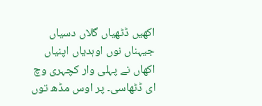اکھیں ڈٹھیاں گلاں دسیاں جیہناں نوں اوہدیاں اپنیاں اکھاں نے پہلی وار کچہری وچ ای ڈٹھاسی۔ پر اوس مڈھ توں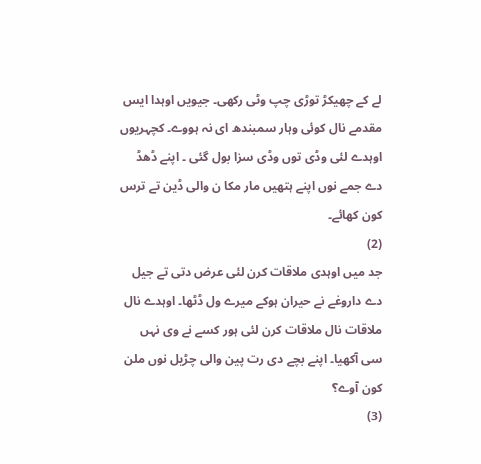لے کے چھیکڑ توڑی چپ وٹی رکھی۔ جیویں اوہدا ایس مقدمے نال کوئی وہار سمبندھ ای نہ ہووے۔ کچہریوں اوہدے لئی وڈی توں وڈی سزا بول گئی ۔ اپنے ڈھڈ دے جمے نوں اپنے ہتھیں مار مکا ن والی ڈین تے ترس کون کھائے۔
(2)
جد میں اوہدی ملاقات کرن لئی عرض دتی تے جیل دے داروغے نے حیران ہوکے میرے ول ڈٹھا۔ اوہدے نال ملاقات نال ملاقات کرن لئی ہور کسے نے وی نہں سی آکھیا۔ اپنے بچے دی رت پین والی چڑیل نوں ملن کون آوے؟
(3)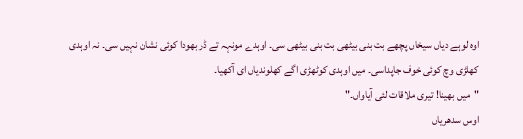اوہ لوہے دیاں سیخاں پچھے بت بنی بیٹھی بت بنی بیٹھی سی۔ اوہدے مونہہ تے ڈر بھودا کوئی نشان نہیں سی۔ نہ اوہدی کھلڑی وچ کوئی خوف جاپداسی۔ میں اوہدی کوٹھڑی اگے کھلوندیاں ای آکھیا۔
"میں بھینا! تیری ملاقات لئی آیاواں۔"
اوس سدھریاں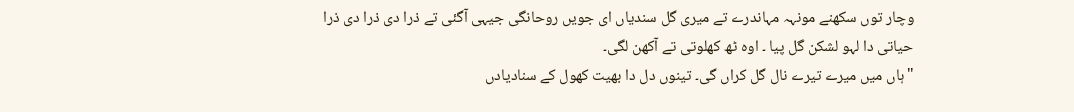وچار توں سکھنے مونہہ مہاندرے تے میری گل سندیاں ای جویں روحانگی جیہی آگئی تے ذرا دی ذرا دی ذرا حیاتی دا لہو لشکن گل پیا ۔ اوہ ٹھ کھلوتی تے آکھن لگی۔
"ہاں میں میرے تیرے نال گل کراں گی۔ تینوں دل دا بھیت کھول کے سنادیادں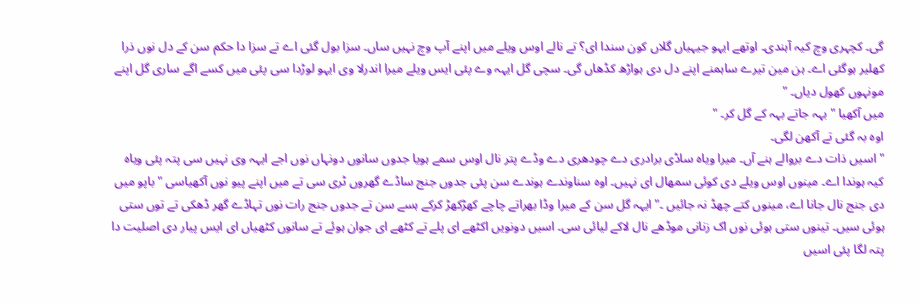گی۔ کچہری وچ کیہ آہندی۔ اوتھے ایہو جیہیاں گلاں کون سندا ای؟ تے نالے اوس ویلے میں اپنے آپ وچ نہیں ساں۔ سزا بول گئی اے تے سزا دا حکم سن کے دل نوں ذرا کھلیر ہوگئی اے۔ ہن مین تیرے ساہمنے اپنے دل دی ہواڑھ کڈھاں گی۔ سچی گل ایہہ وے پئی ایس ویلے میرا اندرلا وی ایہو لوڑدا سی پئی میں کسے اگے ساری گل اپنے مونہوں کھول دیاں۔ "
میں آکھیا "بہہ جاتے بہہ کے گل کر۔ "
اوہ بہ گئی تے آکھن لگی۔
" اسیں ذات دے بروالے ہنے آں۔ میرا ویاہ ساڈی برادری دے چودھری دے وڈے پتر نال اوس سمے ہویا جدوں سانوں دونہاں نوں اجے ایہہ وی نہیں سی پتہ پئی ویاہ کیہ ہوندا اے۔ مینوں اوس ویلے دی کوئی سمھال ای نہیں۔ اوہ سناوندے ہوندے سن پئی جدوں جنج ساڈے گھروں ٹری سی تے میں اپنے پیو نوں آکھیاسی "باپو میں دی جنج نال جانا اے، مینوں کتے چھڈ نہ جائیں ۔"ایہہ گل سن کے میرا وڈا بھراتے چاچے کھڑکھڑ کرکے ہسے سن تے جدوں جنج رات نوں تہاڈے گھر ڈھکی تے توں ستی ہوئی سیں۔ تینوں ستی ہوئی نوں اک زنانی موڈھے نال لاکے لیائی سی۔ اسیں دونویں اکٹھے ای پلے تے کٹھے ای جوان ہوئے تے سانوں کٹھیاں ای ایس پیار دی اصلیت دا پتہ لگا پئی اسیں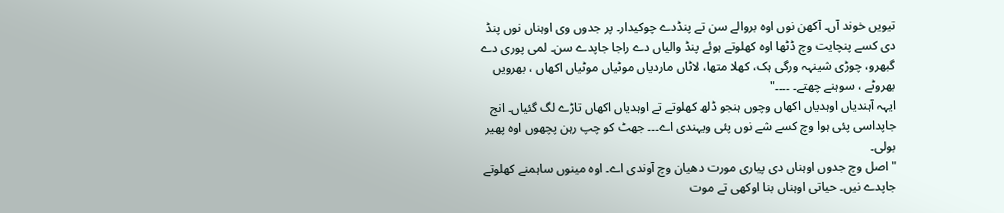تیویں خوند آں۔ آکھن نوں اوہ بروالے سن تے پنڈدے چوکیدار۔ پر جدوں وی اوہناں نوں پنڈ دی کسے پنچایت وچ ڈٹھا اوہ کھلوتے ہوئے پنڈ والیاں دے راجا جاپدے سن۔ لمی پوری دے گبھرو، چوڑی شینہہ ورگی ہک، کھلا متھا، لاٹاں ماردیاں موٹیاں موٹیاں اکھاں ، بھرویں بھروٹے ، سوہنے چھتے۔ ۔۔۔۔"
ایہہ آہندیاں اوہدیاں اکھاں وچوں ہنجو ڈلھ کھلوتے تے اوہدیاں اکھاں تاڑے لگ گئیاں۔ انج جاپداسی پئی ہوا وچ کسے شے نوں پئی ویہندی اے۔۔۔ جھٹ کو چپ رہن پچھوں اوہ پھیر بولی۔
"اصل وچ جدوں اوہناں دی پیاری مورت دھیان وچ آوندی اے۔ اوہ مینوں ساہمنے کھلوتے جاپدے نیں۔ حیاتی اوہناں بنا اوکھی تے موت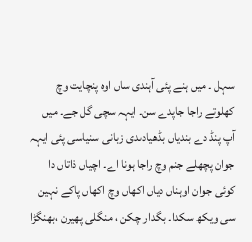سہل ۔ میں ہنے پئی آہندی ساں اوہ پنچایت وچ کھلوتے راجا جاپدے سن۔ ایہہ سچی گل جے۔ میں آپ پنڈ دے بندیاں بڈھیادںدی زبانی سنیاسی پئی ایہہ جوان پچھلے جنم وچ راجا ہونا اے۔ اچیاں ذاتاں دا کوئی جوان اوہناں دیاں اکھاں وچ اکھاں پاکے نہین سی ویکھ سکدا۔ بگدار چکن ، منگلی پھیرن ،بھنگڑا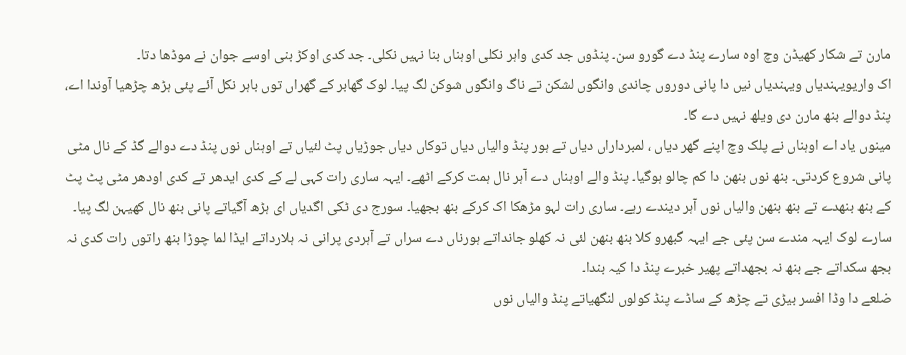مارن تے شکار کھیڈن وچ اوہ سارے پنڈ دے گورو سن۔ پنڈوں جد کدی واہر نکلی اوہناں بنا نہیں نکلی۔ جد کدی اوکڑ بنی اوسے جوان نے موڈھا دتا۔
اک واریویہندیاں ویہندیاں نیں دا پانی دوروں چاندی وانگوں لشکن تے ناگ وانگوں شوکن لگ پیا۔ لوک گھابر کے گھراں توں باہر نکل آئے پئی ہڑھ چڑھیا آوندا اے، پنڈ دوالے بنھ مارن دی ویلھ نہیں دے گا۔
مینوں یاد اے اوہناں نے پلک وچ اپنے گھر دیاں ، لمبرداراں دیاں تے ہور پنڈ والیاں دیاں توکاں دیاں جوڑیاں پٹ لئیاں تے اوہناں نوں پنڈ دے دوالے گڈ کے نال مٹی پانی شروع کردتی۔ بنھ نوں بنھن دا کم چالو ہوگیا۔ پنڈ والے اوہناں دے آہر نال ہمت کرکے اٹھے۔ ایہہ ساری رات کہی لے کے کدی ایدھر تے کدی اودھر مٹی پٹ پٹ کے بنھ بنھدے تے بنھ بنھن والیاں نوں آہر دیندے رہے۔ ساری رات لہو مڑھکا اک کرکے بنھ بجھیا۔ سورج دی ٹکی اگدیاں ای ہڑھ آگیاتے پانی بنھ نال کھیہن لگ پیا۔
سارے لوک ایہہ مندے سن پئی جے ایہہ گبھرو کلا بنھ بنھن لئی نہ کھلو جانداتے ہورناں دے سراں تے آہردی پرانی نہ ہلارداتے ایڈا لما چوڑا بنھ راتوں رات کدی نہ بجھ سکداتے جے بنھ نہ بجھداتے پھیر خبرے پنڈ دا کیہ بندا۔
ضلعے دا وڈا افسر بیڑی تے چڑھ کے ساڈے پنڈ کولوں لنگھیاتے پنڈ والیاں نوں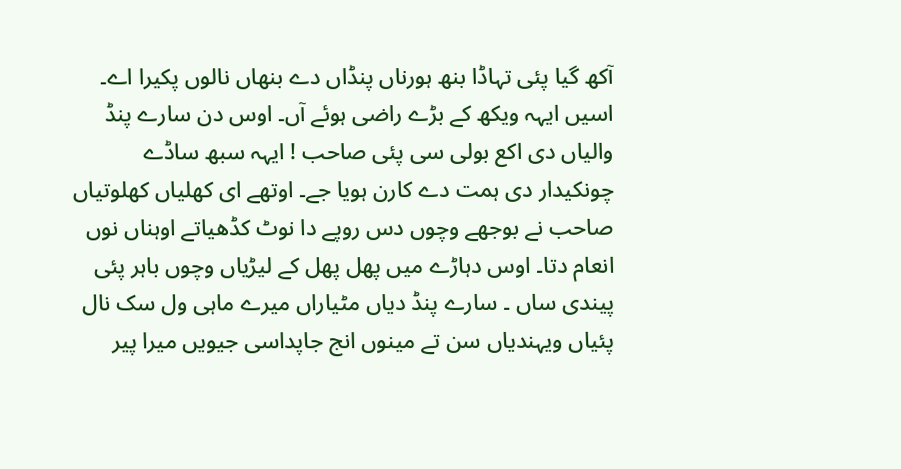آکھ گیا پئی تہاڈا بنھ ہورناں پنڈاں دے بنھاں نالوں پکیرا اے۔ اسیں ایہہ ویکھ کے بڑے راضی ہوئے آں۔ اوس دن سارے پنڈ والیاں دی اکع بولی سی پئی صاحب ! ایہہ سبھ ساڈے چونکیدار دی ہمت دے کارن ہویا جے۔ اوتھے ای کھلیاں کھلوتیاں صاحب نے بوجھے وچوں دس روپے دا نوٹ کڈھیاتے اوہناں نوں انعام دتا۔ اوس دہاڑے میں پھل پھل کے لیڑیاں وچوں باہر پئی پیندی ساں ۔ سارے پنڈ دیاں مٹیاراں میرے ماہی ول سک نال پئیاں ویہندیاں سن تے مینوں انج جاپداسی جیویں میرا پیر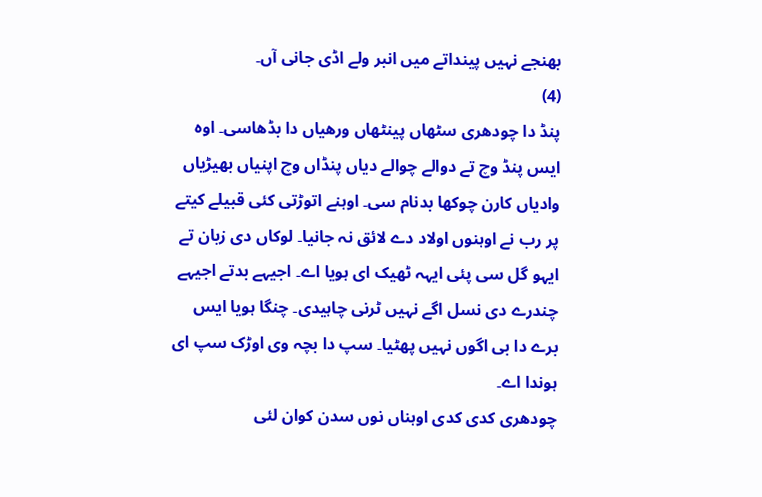بھنجے نہیں پینداتے میں انبر ولے اڈی جانی آں۔
(4)
پنڈ دا چودھری سٹھاں پینٹھاں ورھیاں دا بڈھاسی۔ اوہ ایس پنڈ وچ تے دوالے چوالے دیاں پنڈاں وچ اپنیاں بھیڑیاں وادیاں کارن چوکھا بدنام سی۔ اوہنے اتوڑتی کئی قبیلے کیتے پر رب نے اوہنوں اولاد دے لائق نہ جانیا۔ لوکاں دی زبان تے ایہو گل سی پئی ایہہ ٹھیک ای ہویا اے۔ اجیہے بدتے اجیہے چندرے دی نسل اگے نہیں ٹرنی چاہیدی۔ چنگا ہویا ایس برے دا بی اگوں نہیں پھٹیا۔ سپ دا بچہ وی اوڑک سپ ای ہوندا اے۔
چودھری کدی کدی اوہناں نوں سدن کوان لئی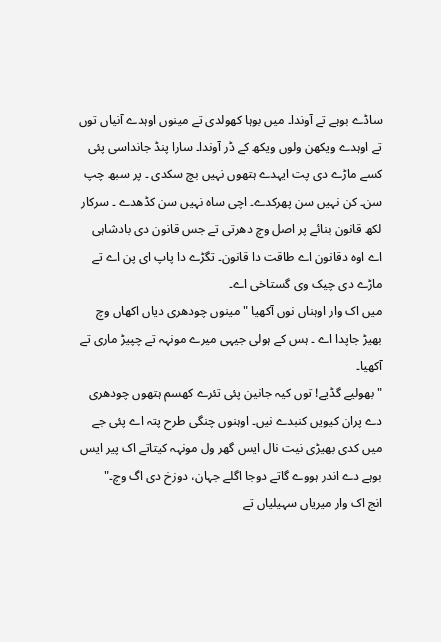ساڈے بوہے تے آوندا۔ میں بوہا کھولدی تے مینوں اوہدے آنیاں توں تے اوہدے ویکھن ولوں ویکھ کے ڈر آوندا۔ سارا پنڈ جانداسی پئی کسے ماڑے دی پت ایہدے ہتھوں نہیں بچ سکدی ۔ پر سبھ چپ سن۔ کن نہیں سن پھرکدے۔ اچی ساہ نہیں سن کڈھدے ۔ سرکار لکھ قانون بنائے پر اصل وچ دھرتی تے جس قانون دی بادشاہی اے اوہ دقانون اے طاقت دا قانون۔ تگڑے دا پاپ ای پن اے تے ماڑے دی چیک وی گستاخی اے۔
میں اک وار اوہناں نوں آکھیا "مینوں چودھری دیاں اکھاں وچ بھیڑ جاپدا اے ۔ ہس کے ہولی جیہی میرے مونہہ تے چپیڑ ماری تے آکھیا۔
"بھولیے گڈیے! توں کیہ جانین پئی تئرے کھسم ہتھوں چودھری دے پران کیویں کنبدے نیں۔ اوہنوں چنگی طرح پتہ اے پئی جے میں کدی بھیڑی نیت نال ایس گھر ول مونہہ کیتاتے اک پیر ایس بوہے دے اندر ہووے گاتے دوجا اگلے جہان، دوزخ دی اگ وچ۔"
انج اک وار میریاں سہیلیاں تے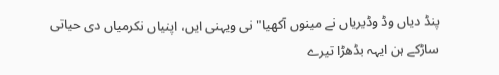پنڈ دیاں وڈ وڈیریاں نے مینوں آکھیا"نی ویہنی ایں، اپنیاں نکرمیاں دی حیاتی ساڑکے ہن ایہہ بڈھڑا تیرے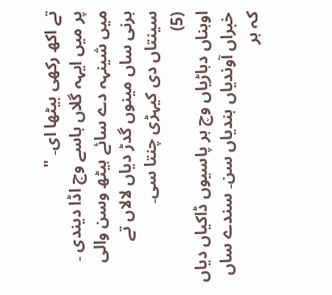تے اکھ رکھی بیٹھا ای۔ "
پر میں ایہہ گلاں ہاسے وچ اڈا دیندی ۔ میں شینہہ دے سائے ہیٹھ وسن والی ہرنی ساں مینوں گدڑ دیاں لالاں تے سینتاں دی کیہڑی چنتا سی۔
(5)
اوہناں دہاڑیاں وچ ہر پاسیوں ڈاکیاں دیاں خبراں آوندیاں ہندیاں سن۔ سندے ساں کہ ہر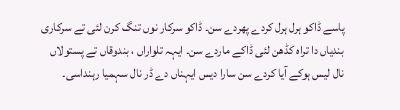پاسے ڈاکو ہرل ہرل کردے پھردے سن۔ ڈاکو سرکار نوں تنگ کرن لئی تے سرکاری بندیاں دا تراہ کڈھن لئی ڈاکے ماردے سن۔ ایہہ تلواراں ، بندوقاں تے پستولاں نال لیس ہوکے آیا کردے سن سارا دیس ایہناں دے ڈر نال سہمیا رہنداسی۔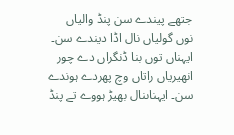جتھے پیندے سن پنڈ والیاں نوں گولیاں نال اڈا دیندے سن۔ ایہناں توں بنا ڈنگراں دے چور انھیریاں راتاں وچ پھردے ہوندے سن۔ ایہناںنال بھیڑ ہووے تے پنڈ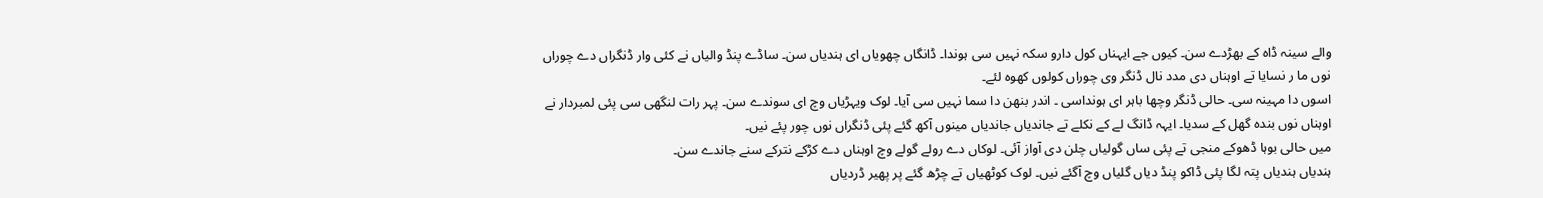والے سینہ ڈاہ کے بھڑدے سن۔ کیوں جے ایہناں کول دارو سکہ نہیں سی ہوندا۔ ڈانگاں چھویاں ای ہندیاں سن۔ ساڈے پنڈ والیاں نے کئی وار ڈنگراں دے چوراں نوں ما ر نسایا تے اوہناں دی مدد نال ڈنگر وی چوراں کولوں کھوہ لئے۔
اسوں دا مہینہ سی۔ حالی ڈنگر وچھا باہر ای ہونداسی ۔ اندر بنھن دا سما نہیں سی آیا۔ لوک ویہڑیاں وچ ای سوندے سن۔ پہر رات لنگھی سی پئی لمبردار نے اوہناں نوں بندہ گھل کے سدیا۔ ایہہ ڈانگ لے کے نکلے تے جاندیاں جاندیاں مینوں آکھ گئے پئی ڈنگراں نوں چور پئے نیں۔
میں حالی بوہا ڈھوکے منجی تے پئی ساں گولیاں چلن دی آواز آئی۔ لوکاں دے رولے گولے وچ اوہناں دے کڑکے نترکے سنے جاندے سن۔
ہندیاں ہندیاں پتہ لگا پئی ڈاکو پنڈ دیاں گلیاں وچ آگئے نیں۔ لوک کوٹھیاں تے چڑھ گئے پر پھیر ڈردیاں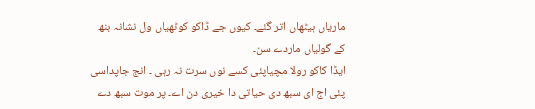ماریاں ہیٹھاں اتر گئے۔ کیوں جے ڈاکو کوٹھیاں ول نشانہ بنھ کے گولیاں ماردے سن۔
ایڈا کاکو رولا مچیاپئی کسے نوں سرت نہ رہی ۔ انج جاپداسی پئی اج ای سبھ دی حیاتی دا خیری دن اے۔ پر موت سبھ دے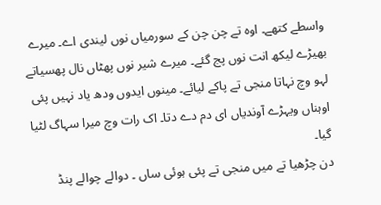واسطے کتھے۔ اوہ تے چن چن کے سورمیاں نوں لیندی اے۔ میرے بھیڑے لیکھ انت نوں پج گئے۔ میرے شیر نوں پھٹاں نال پھسیاتے لہو وچ نہاتا منجی تے پاکے لیائے۔ مینوں ایدوں ودھ یاد نہیں پئی اوہناں ویہڑے آوندیاں ای دم دے دتا۔ اک رات وچ میرا سہاگ لٹیا گیا۔
دن چڑھیا تے میں منجی تے پئی ہوئی ساں ۔ دوالے چوالے پنڈ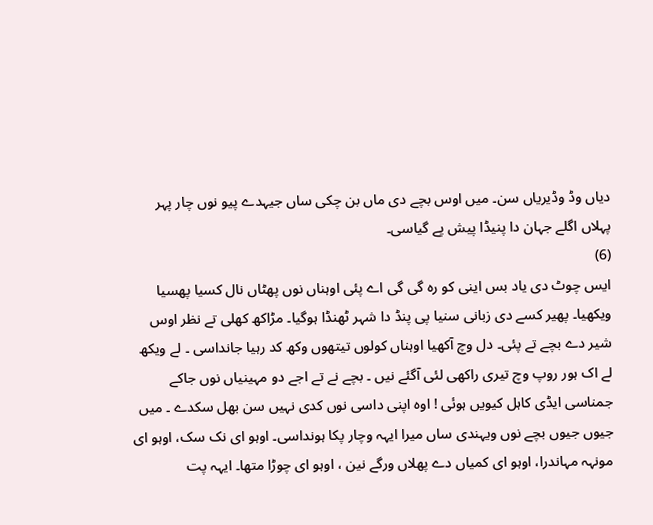دیاں وڈ وڈیریاں سن۔ میں اوس بچے دی ماں بن چکی ساں جیہدے پیو نوں چار پہر پہلاں اگلے جہان دا پنیڈا پیش پے گیاسی۔
(6)
ایس چوٹ دی یاد بس اینی کو رہ گی گی اے پئی اوہناں نوں پھٹاں نال کسیا پھسیا ویکھیا۔ پھیر کسے دی زبانی سنیا پی پنڈ دا شہر ٹھنڈا ہوگیا۔ مڑاکھ کھلی تے نظر اوس شیر دے بچے تے پئی۔ دل وچ آکھیا اوہناں کولوں تیتھوں وکھ کد رہیا جانداسی ۔ لے ویکھ لے اک ہور روپ وچ تیری راکھی لئی آگئے نیں ۔ بچے نے تے اجے دو مہینیاں نوں جاکے جمناسی ایڈی کاہل کیویں ہوئی ! اوہ اپنی داسی نوں کدی نہیں سن بھل سکدے ۔ میں جیوں جیوں بچے نوں ویہندی ساں میرا ایہہ وچار پکا ہونداسی۔ اوہو ای نک سک، اوہو ای مونہہ مہاندرا، اوہو ای کمیاں دے پھلاں ورگے نین ، اوہو ای چوڑا متھا۔ ایہہ پت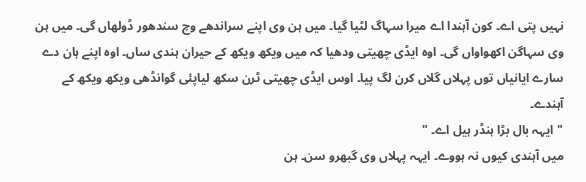نہیں پتی اے۔ کون آہندا اے میرا سہاگ لٹیا گیا۔ میں ہن وی اپنے سراندھے وچ سندھور ڈولھاں گی۔ میں ہن وی سہاگن اکھواواں گی۔ اوہ ایڈی چھیتی ودھیا کہ میں ویکھ ویکھ کے حیران ہندی ساں۔ اوہ اپنے ہان دے سارے ایانیاں توں پہلاں گلاں کرن لگ پیا۔ اوس ایڈی چھیتی ٹرن سکھ لیاپئی گوانڈھی ویکھ ویکھ کے آہندے۔
"ایہہ بال بڑا ہنڈر ہیل اے۔ "
میں آہندی کیوں نہ ہووے۔ ایہہ پہلاں وی گبھرو سن۔ ہن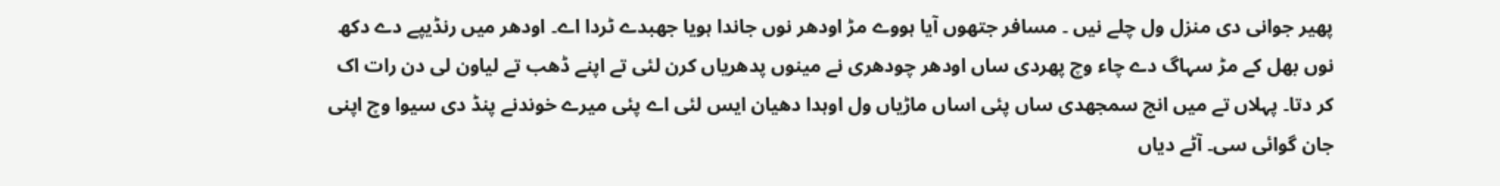پھیر جوانی دی منزل ول چلے نیں ۔ مسافر جتھوں آیا ہووے مڑ اودھر نوں جاندا ہویا جھبدے ٹردا اے۔ اودھر میں رنڈیپے دے دکھ نوں بھل کے مڑ سہاگ دے چاء وچ پھردی ساں اودھر چودھری نے مینوں پدھریاں کرن لئی تے اپنے ڈھب تے لیاون لی دن رات اک کر دتا۔ پہلاں تے میں انج سمجھدی ساں پئی اساں ماڑیاں ول اوہدا دھیان ایس لئی اے پئی میرے خوندنے پنڈ دی سیوا وچ اپنی جان گوائی سی۔ آٹے دیاں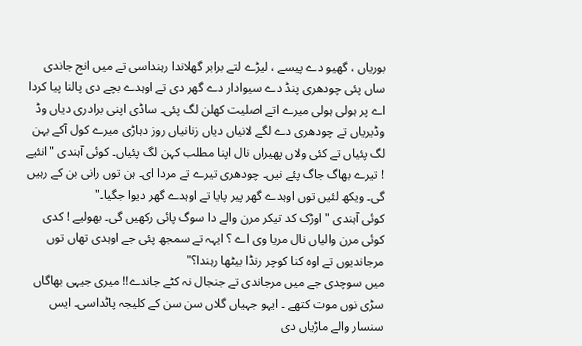بوریاں ، گھیو دے پیسے ، لیڑے لتے برابر گھلاندا رہنداسی تے میں انج جاندی ساں پئی چودھری پنڈ دے سیوادار دے گھر دی تے اوہدے بچے دی پالنا پیا کردا اے پر ہولی ہولی میرے اتے اصلیت کھلن لگ پئی۔ ساڈی اپنی برادری دیاں وڈ وڈیریاں تے چودھری دے لگے لانیاں دیاں زنانیاں روز دہاڑی میرے کول آکے بہن لگ پئیاں تے کئی ولاں پھیراں نال اپنا مطلب کہن لگ پئیاں۔ کوئی آہندی "انئیے ! تیرے بھاگ جاگ پئے نیں۔ چودھری تیرے تے مردا ای۔ ہن توں رانی بن کے رہیں گی۔ ویکھ لئیں توں اوہدے گھر پیر پایا تے اوہدے گھر دیوا جگیا۔"
کوئی آہندی "اوڑک کد تیکر مرن والے دا سوگ پائی رکھیں گی۔ بھولیے ! کدی کوئی مرن والیاں نال مریا وی اے ؟ ایہہ تے سمجھ پئی جے اوہدی تھاں توں مرجاندیوں تے اوہ کنا کوچر رنڈا بیٹھا رہندا؟"
میں سوچدی جے میں مرجاندی تے جنجال نہ کٹے جاندے!! میری جیہی بھاگاں سڑی نوں موت کتھے ۔ ایہو جہیاں گلاں سن سن کے کلیجہ پاٹداسی۔ ایس سنسار والے ماڑیاں دی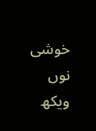خوشی نوں ویکھ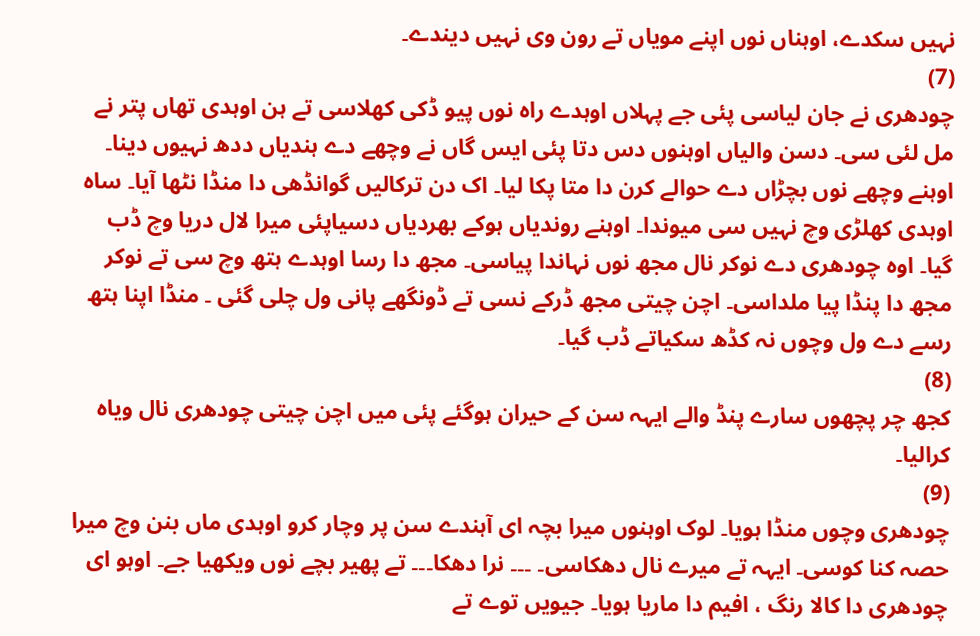نہیں سکدے، اوہناں نوں اپنے مویاں تے رون وی نہیں دیندے۔
(7)
چودھری نے جان لیاسی پئی جے پہلاں اوہدے راہ نوں پیو ڈکی کھلاسی تے ہن اوہدی تھاں پتر نے مل لئی سی۔ دسن والیاں اوہنوں دس دتا پئی ایس گاں نے وچھے دے ہندیاں ددھ نہیوں دینا۔ اوہنے وچھے نوں بچڑاں دے حوالے کرن دا متا پکا لیا۔ اک دن ترکالیں گوانڈھی دا منڈا نٹھا آیا۔ ساہ اوہدی کھلڑی وچ نہیں سی میوندا۔ اوہنے روندیاں ہوکے بھردیاں دسیاپئی میرا لال دریا وچ ڈب گیا۔ اوہ چودھری دے نوکر نال مجھ نوں نہاندا پیاسی۔ مجھ دا رسا اوہدے ہتھ وچ سی تے نوکر مجھ دا پنڈا پیا ملداسی۔ اچن چیتی مجھ ڈرکے نسی تے ڈونگھے پانی ول چلی گئی ۔ منڈا اپنا ہتھ رسے دے ول وچوں نہ کڈھ سکیاتے ڈب گیا۔
(8)
کجھ چر پچھوں سارے پنڈ والے ایہہ سن کے حیران ہوگئے پئی میں اچن چیتی چودھری نال ویاہ کرالیا۔
(9)
چودھری وچوں منڈا ہویا۔ لوک اوہنوں میرا بچہ ای آہندے سن پر وچار کرو اوہدی ماں بنن وچ میرا حصہ کنا کوسی۔ ایہہ تے میرے نال دھکاسی۔ ۔۔۔ نرا دھکا۔۔۔ تے پھیر بچے نوں ویکھیا جے۔ اوہو ای چودھری دا کالا رنگ ، افیم دا ماریا ہویا۔ جیویں توے تے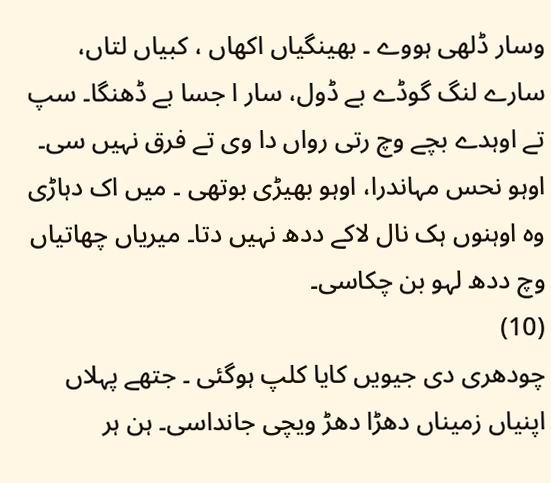وسار ڈلھی ہووے ۔ بھینگیاں اکھاں ، کبیاں لتاں، سارے لنگ گوڈے بے ڈول، سار ا جسا بے ڈھنگا۔ سپ تے اوہدے بچے وچ رتی رواں دا وی تے فرق نہیں سی۔ اوہو نحس مہاندرا، اوہو بھیڑی بوتھی ۔ میں اک دہاڑی وہ اوہنوں ہک نال لاکے ددھ نہیں دتا۔ میریاں چھاتیاں وچ ددھ لہو بن چکاسی۔
(10)
چودھری دی جیویں کایا کلپ ہوگئی ۔ جتھے پہلاں اپنیاں زمیناں دھڑا دھڑ ویچی جانداسی۔ ہن ہر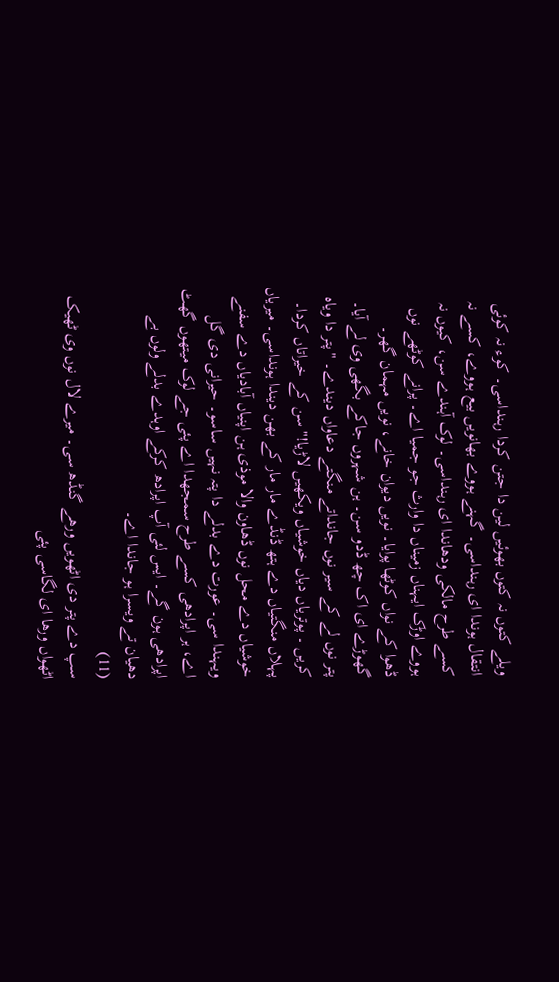ویلے کتوں نہ کتوں بھوئیں لین دا جتن کردا رہنداسی۔ کوء نہ کوئی انتقال ہوندا ای رہنداسی۔ گہنے ہووے بھانویں بیع ہووے، کسے نہ کسے طرح مالکی ودھاندا ای رہنداسی۔ لوک آہندے سن، کیوں نہ ہووے اوڑک ایہناں زمیناں دا وارث جو جمیا اے۔ پرانے کوٹھے نوں ڈھوا کے نواں کوٹھا پوایا۔ نویں دیوان خانے، نویں مہمان گھر۔ گھوڑے ای اک چھ ڈدو سن۔ ہن شہروں جاکے بگھی وی لے آیا۔ پتر نوں لے کے سیر نوں جانداتے منگتے دعاواں دیندے۔ "پتر دا ویاہ کریں ۔ پوتریاں دیاں خوشیاں ویکھیں لاڑیا!"سن کے خیراتاں کردا۔ پہلاں منگتیاں دے ہتھ ڈنڈے مار مار کے بھن دیندا ہونداسی۔ میریاں خوشیاں دے محل نوں ڈھاون والا موذی ہن اپنیاں آبادیاں دے سفنے ویہندا سی۔ عورت دے بدلے دا پتہ نہیں ساسو۔ حیرانی دی گل اے، ہر اپرادھی کسے طرح سمجھدا اے پئی جے لوک میتھوں گھٹ اپرادھی ہون گے۔ ایس لئی آپ اپرادھ کرکے اوہدے بدلے ولوں بے دھیان تے ویسرا ہو جاندا اے۔
(11)
سپ دے پتر دی اٹھویں ورھے گنڈھ سی۔ میرے لال نوں وی ٹھیک اٹھواں ورھا ای لگاسی پئی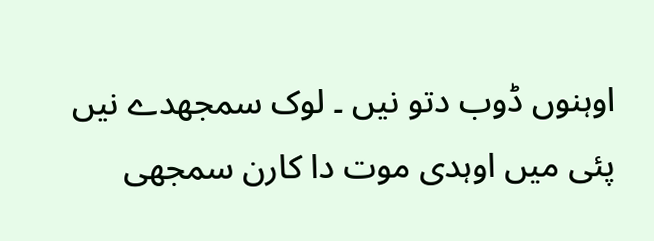اوہنوں ڈوب دتو نیں ۔ لوک سمجھدے نیں پئی میں اوہدی موت دا کارن سمجھی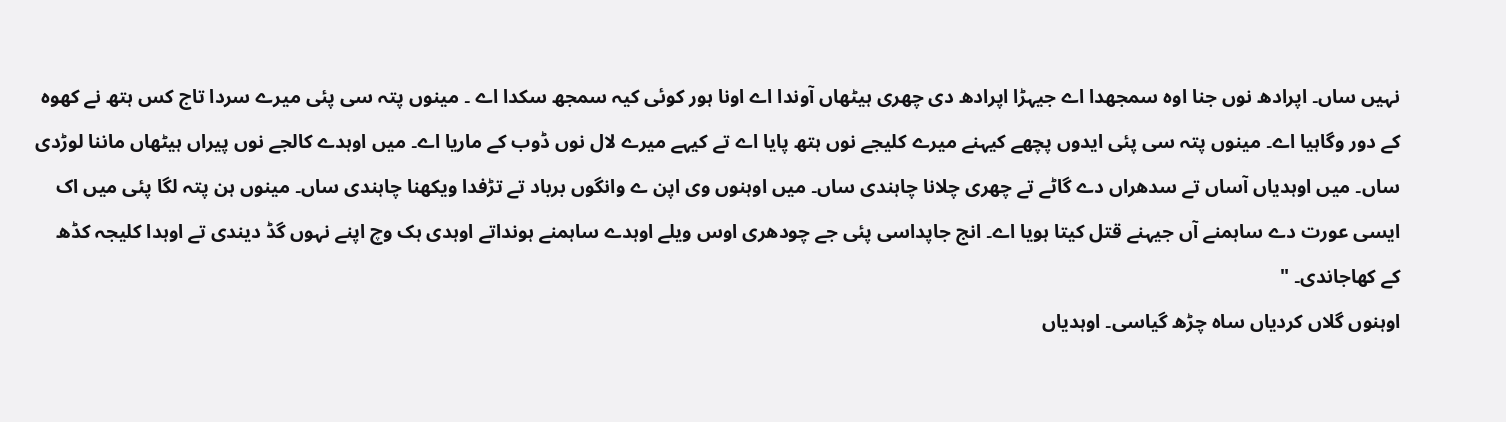نہیں ساں۔ اپرادھ نوں جنا اوہ سمجھدا اے جیہڑا اپرادھ دی چھری ہیٹھاں آوندا اے اونا ہور کوئی کیہ سمجھ سکدا اے ۔ مینوں پتہ سی پئی میرے سردا تاج کس ہتھ نے کھوہ کے دور وگاہیا اے۔ مینوں پتہ سی پئی ایدوں پچھے کیہنے میرے کلیجے نوں ہتھ پایا اے تے کیہے میرے لال نوں ڈوب کے ماریا اے۔ میں اوہدے کالجے نوں پیراں ہیٹھاں ماننا لوڑدی ساں۔ میں اوہدیاں آساں تے سدھراں دے گاٹے تے چھری چلانا چاہندی ساں۔ میں اوہنوں وی اپن ے وانگوں برباد تے تڑفدا ویکھنا چاہندی ساں۔ مینوں ہن پتہ لگا پئی میں اک ایسی عورت دے ساہمنے آں جیہنے قتل کیتا ہویا اے۔ انج جاپداسی پئی جے چودھری اوس ویلے اوہدے ساہمنے ہونداتے اوہدی ہک وچ اپنے نہوں گڈ دیندی تے اوہدا کلیجہ کڈھ کے کھاجاندی۔ "
اوہنوں گلاں کردیاں ساہ چڑھ گیاسی۔ اوہدیاں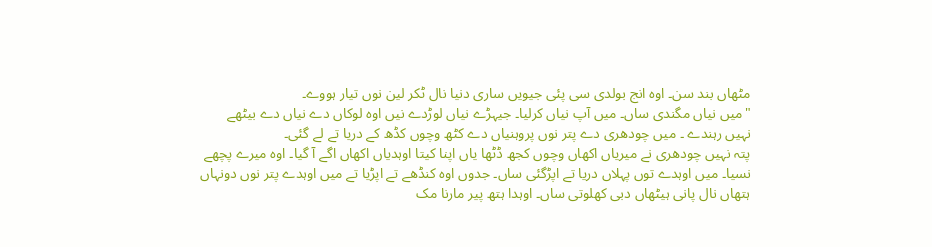مٹھاں بند سن۔ اوہ انج بولدی سی پئی جیویں ساری دنیا نال ٹکر لین نوں تیار ہووے۔
"میں نیاں مگندی ساں۔ میں آپ نیاں کرلیا۔ جیہڑے نیاں لوڑدے نیں اوہ لوکاں دے نیاں دے بیٹھے نہیں رہندے ۔ میں چودھری دے پتر نوں پروہنیاں دے کٹھ وچوں کڈھ کے دریا تے لے گئی۔
پتہ نہیں چودھری نے میریاں اکھاں وچوں کجھ ڈٹھا یاں اپنا کیتا اوہدیاں اکھاں اگے آ گیا۔ اوہ میرے پچھے نسیا۔ میں اوہدے توں پہلاں دریا تے اپڑگئی ساں۔ جدوں اوہ کنڈھے تے اپڑیا تے میں اوہدے پتر نوں دونہاں ہتھاں نال پانی ہیٹھاں دبی کھلوتی ساں۔ اوہدا ہتھ پیر مارنا مک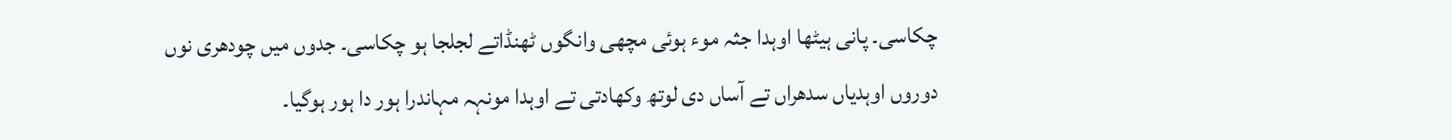چکاسی۔ پانی ہیٹھا اوہدا جثہ موء ہوئی مچھی وانگوں ٹھنڈاتے لجلجا ہو چکاسی۔ جدوں میں چودھری نوں دوروں اوہدیاں سدھراں تے آساں دی لوتھ وکھادتی تے اوہدا مونہہ مہاندرا ہور دا ہور ہوگیا۔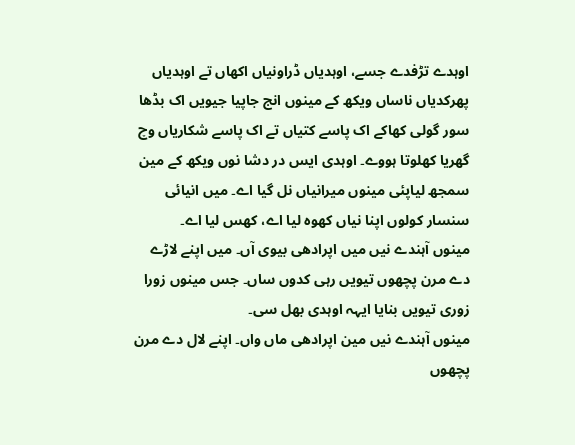اوہدے تڑفدے جسے، اوہدیاں ڈراونیاں اکھاں تے اوہدیاں پھرکدیاں ناساں ویکھ کے مینوں انج جاپیا جیویں اک بڈھا سور گولی کھاکے اک پاسے کتیاں تے اک پاسے شکاریاں وچ گھریا کھلوتا ہووے۔ اوہدی ایس در دشا نوں ویکھ کے مین سمجھ لیاپئی مینوں میرانیاں نل گیا اے۔ میں انیائی سنسار کولوں اپنا نیاں کھوہ لیا اے، کھس لیا اے۔
مینوں آہندے نیں میں اپرادھی بیوی آں۔ میں اپنے لاڑے دے مرن پچھوں تیویں رہی کدوں ساں۔ جس مینوں زورا زوری تیویں بنایا ایہہ اوہدی بھل سی۔
مینوں آہندے نیں مین اپرادھی ماں واں۔ اپنے لال دے مرن پچھوں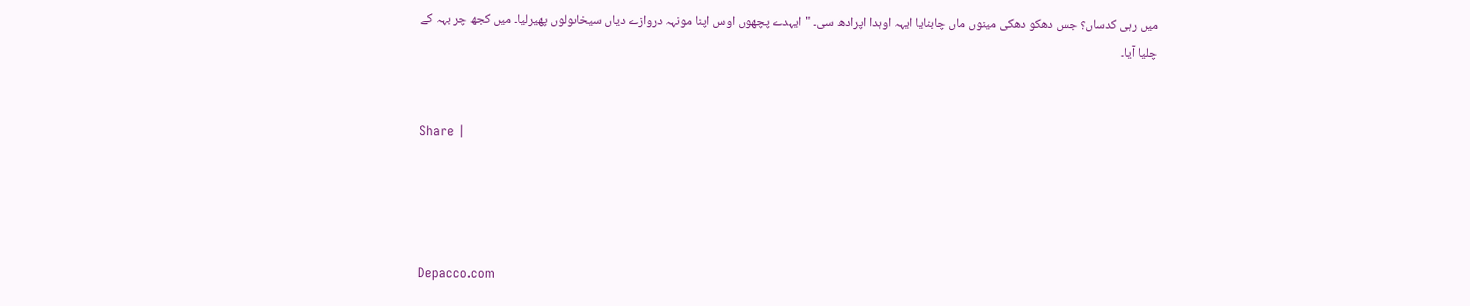میں رہی کدساں؟ جس دھکو دھکی مینوں ماں چابنایا ایہہ اوہدا اپرادھ سی۔ "ایہدے پچھوں اوس اپنا مونہہ دروازے دیاں سیخاںولوں پھیرلیا۔ میں کجھ چر بہہ کے چلیا آیا۔


Share |




Depacco.com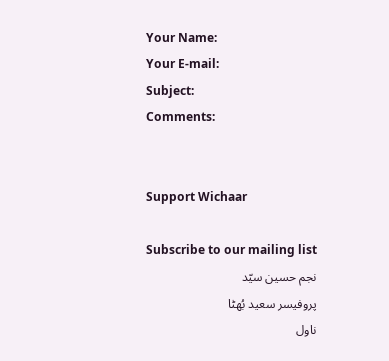Your Name:
Your E-mail:
Subject:
Comments:


Support Wichaar

Subscribe to our mailing list
نجم حسین سیّد
پروفیسر سعید بُھٹا
ناول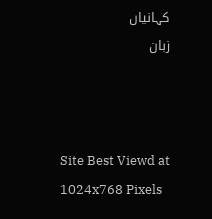کہانیاں
زبان



Site Best Viewd at 1024x768 Pixels